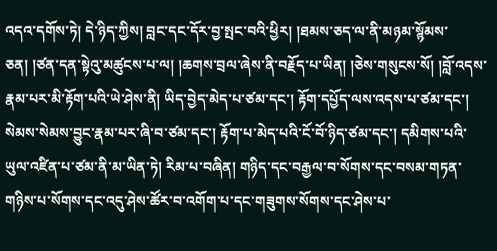འདའ་དགོས་ཏེ། དེ་ཉིད་ཀྱིས། བླང་དང་དོར་བྱ་སྤང་བའི་ཕྱིར། །ཐམས་ཅད་ལ་ནི་མཉམ་སྙོམས་ཅན། །ཙན་དན་སྟེའུ་མཚུངས་པ་ལ། །ཆགས་བྲལ་ཞེས་ནི་བརྗོད་པ་ཡིན། །ཅེས་གསུངས་སོ། །བློ་འདས་རྣམ་པར་མི་རྟོག་པའི་ཡེ་ཤེས་ནི། ཡིད་བྱེད་མེད་པ་ཙམ་དང་། རྟོག་དཔྱོད་ལས་འདས་པ་ཙམ་དང་། སེམས་སེམས་བྱུང་རྣམ་པར་ཞི་བ་ཙམ་དང་། རྟོག་པ་མེད་པའི་ངོ་བོ་ཉིད་ཙམ་དང་། དམིགས་པའི་ཡུལ་འཛིན་པ་ཙམ་ནི་མ་ཡིན་ཏེ། རིམ་པ་བཞིན། གཉིད་དང་བརྒྱལ་བ་སོགས་དང་བསམ་གཏན་གཉིས་པ་སོགས་དང་འདུ་ཤེས་ཚོར་བ་འགོག་པ་དང་གཟུགས་སོགས་དང་ཤེས་པ་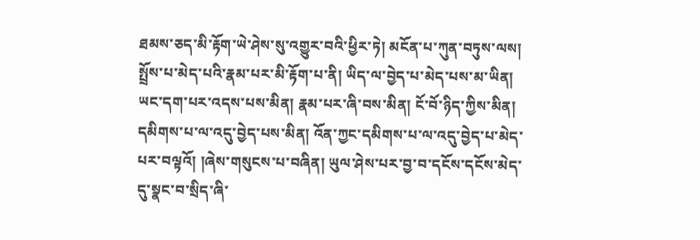ཐམས་ཅད་མི་རྟོག་ཡེ་ཤེས་སུ་འགྱུར་བའི་ཕྱིར་ཏེ། མངོན་པ་ཀུན་བཏུས་ལས། སྤྲོས་པ་མེད་པའི་རྣམ་པར་མི་རྟོག་པ་ནི། ཡིད་ལ་བྱེད་པ་མེད་པས་མ་ཡིན། ཡང་དག་པར་འདས་པས་མིན། རྣམ་པར་ཞི་བས་མིན། ངོ་བོ་ཉིད་ཀྱིས་མིན། དམིགས་པ་ལ་འདུ་བྱེད་པས་མིན། འོན་ཀྱང་དམིགས་པ་ལ་འདུ་བྱེད་པ་མེད་པར་བལྟའོ། །ཞེས་གསུངས་པ་བཞིན། ཡུལ་ཤེས་པར་བྱ་བ་དངོས་དངོས་མེད་དུ་སྣང་བ་སྲིད་ཞི་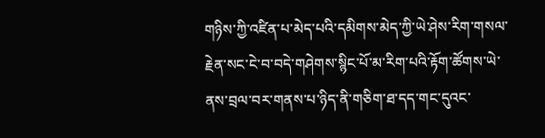གཉིས་ཀྱི་འཛིན་པ་མེད་པའི་དམིགས་མེད་ཀྱི་ཡེ་ཤེས་རིག་གསལ་རྗེན་སང་ངེ་བ་བདེ་གཤེགས་སྙིང་པོ་མ་རིག་པའི་རྟོག་ཚོགས་ཡེ་ནས་བྲལ་བར་གནས་པ་ཉིད་ནི་གཅིག་ཐ་དད་གང་དུའང་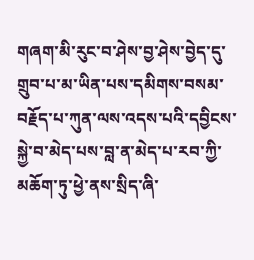གཞག་མི་རུང་བ་ཤེས་བྱ་ཤེས་བྱེད་དུ་གྲུབ་པ་མ་ཡིན་པས་དམིགས་བསམ་བརྗོད་པ་ཀུན་ལས་འདས་པའི་དབྱིངས་སྐྱེ་བ་མེད་པས་བླ་ན་མེད་པ་རབ་ཀྱི་མཆོག་ཏུ་ཕྱེ་ནས་སྲིད་ཞི་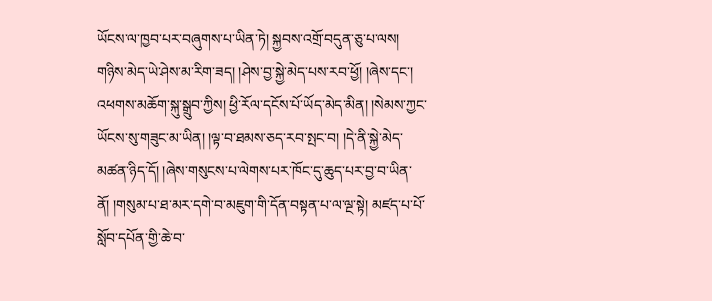ཡོངས་ལ་ཁྱབ་པར་བཞུགས་པ་ཡིན་ཏེ། སྐྱབས་འགྲོ་བདུན་ཅུ་པ་ལས། གཉིས་མེད་ཡེ་ཤེས་མ་རིག་ཟད། །ཤེས་བྱ་སྐྱེ་མེད་པས་རབ་ཕྱོ། །ཞེས་དང་། འཕགས་མཆོག་སྐུ་སྒྲུབ་ཀྱིས། ཕྱི་རོལ་དངོས་པོ་ཡོད་མེད་མིན། །སེམས་ཀྱང་ཡོངས་སུ་གཟུང་མ་ཡིན། །ལྟ་བ་ཐམས་ཅད་རབ་སྤང་བ། །དེ་ནི་སྐྱེ་མེད་མཚན་ཉིད་དོ། །ཞེས་གསུངས་པ་ལེགས་པར་ཁོང་དུ་ཆུད་པར་བྱ་བ་ཡིན་ནོ། །གསུམ་པ་ཐ་མར་དགེ་བ་མཇུག་གི་དོན་བསྟན་པ་ལ་ལྔ་སྟེ། མཛད་པ་པོ་སློབ་དཔོན་གྱི་ཆེ་བ་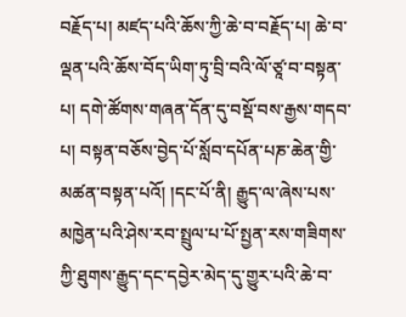བརྗོད་པ། མཛད་པའི་ཆོས་ཀྱི་ཆེ་བ་བརྗོད་པ། ཆེ་བ་ལྡན་པའི་ཆོས་བོད་ཡིག་ཏུ་བྲི་བའི་ལོ་ཙཱ་བ་བསྟན་པ། དགེ་ཚོགས་གཞན་དོན་དུ་བསྡོ་བས་རྒྱས་གདབ་པ། བསྟན་བཅོས་བྱེད་པོ་སློབ་དཔོན་པཎ་ཆེན་གྱི་མཚན་བསྟན་པའོ། །དང་པོ་ནི། རྒྱུད་ལ་ཞེས་པས་མཁྱེན་པའི་ཤེས་རབ་སྤྲུལ་པ་པོ་སྤྱན་རས་གཟིགས་ཀྱི་ཐུགས་རྒྱུད་དང་དབྱེར་མེད་དུ་གྱུར་པའི་ཆེ་བ་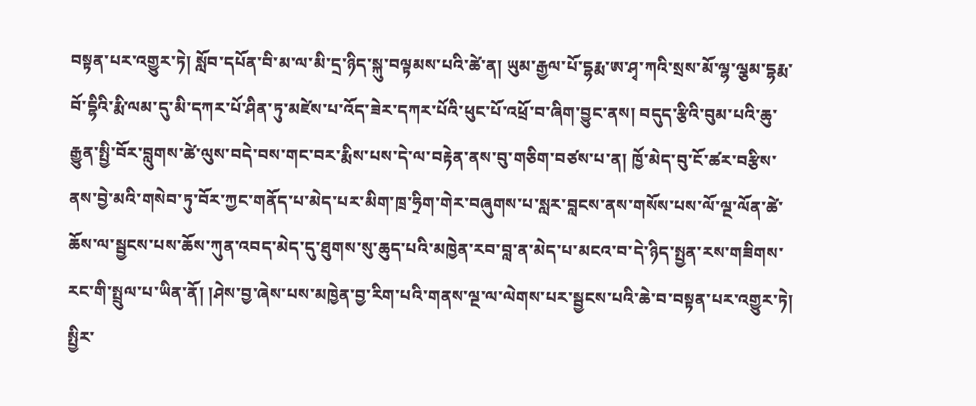བསྟན་པར་འགྱུར་ཏེ། སློབ་དཔོན་བི་མ་ལ་མི་དྲ་ཉིད་སྐུ་བལྟམས་པའི་ཚེ་ན། ཡུམ་རྒྱལ་པོ་དྷརྨ་ཨ་ཤྭ་ཀའི་སྲས་མོ་ལྷ་ལྕམ་དྷརྨ་བོ་དྷིའི་རྨི་ལམ་དུ་མི་དཀར་པོ་ཤིན་ཏུ་མཛེས་པ་འོད་ཟེར་དཀར་པོའི་ཕུང་པོ་འཕྲོ་བ་ཞིག་བྱུང་ནས། བདུད་རྩིའི་བུམ་པའི་ཆུ་རྒྱུན་སྤྱི་བོར་བླུགས་ཚེ་ལུས་བདེ་བས་གང་བར་རྨིས་པས་དེ་ལ་བརྟེན་ནས་བུ་གཅིག་བཙས་པ་ན། ཁྱོ་མེད་བུ་ངོ་ཚར་བརྩིས་ནས་བྱེ་མའི་གསེབ་ཏུ་བོར་ཀྱང་གནོད་པ་མེད་པར་མིག་ཁྲ་ཧྲིག་གེར་བཞུགས་པ་སླར་བླངས་ནས་གསོས་པས་ལོ་ལྔ་ལོན་ཚེ་ཆོས་ལ་སྦྱངས་པས་ཆོས་ཀུན་འབད་མེད་དུ་ཐུགས་སུ་ཆུད་པའི་མཁྱེན་རབ་བླ་ན་མེད་པ་མངའ་བ་དེ་ཉིད་སྤྱན་རས་གཟིགས་རང་གི་སྤྲུལ་པ་ཡིན་ནོ། །ཤེས་བྱ་ཞེས་པས་མཁྱེན་བྱ་རིག་པའི་གནས་ལྔ་ལ་ལེགས་པར་སྦྱངས་པའི་ཆེ་བ་བསྟན་པར་འགྱུར་ཏེ། སྤྱིར་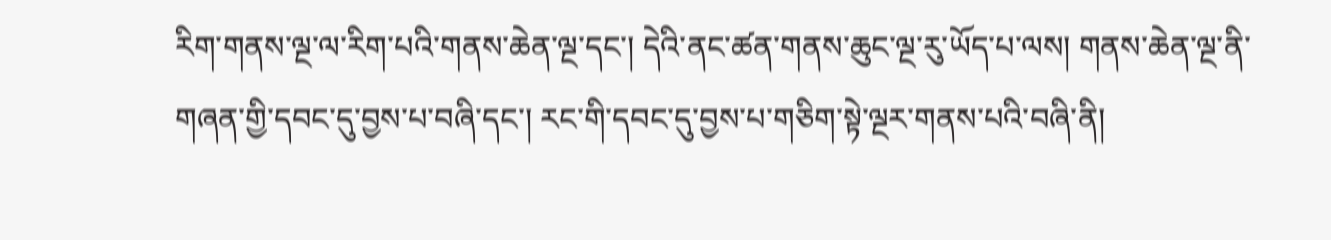རིག་གནས་ལྔ་ལ་རིག་པའི་གནས་ཆེན་ལྔ་དང་། དེའི་ནང་ཚན་གནས་ཆུང་ལྔ་རུ་ཡོད་པ་ལས། གནས་ཆེན་ལྔ་ནི་གཞན་གྱི་དབང་དུ་བྱས་པ་བཞི་དང་། རང་གི་དབང་དུ་བྱས་པ་གཅིག་སྟེ་ལྔར་གནས་པའི་བཞི་ནི།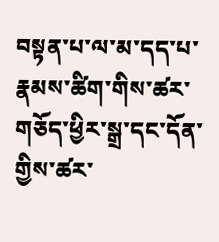བསྟན་པ་ལ་མ་དད་པ་རྣམས་ཚིག་གིས་ཚར་གཅོད་ཕྱིར་སྒྲ་དང་དོན་གྱིས་ཚར་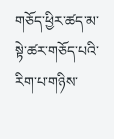གཅོད་ཕྱིར་ཚད་མ་སྟེ་ཚར་གཅོད་པའི་རིག་པ་གཉིས་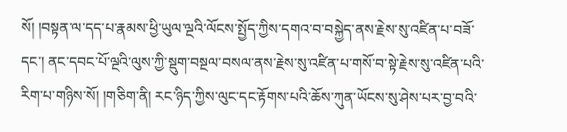སོ། །བསྟན་ལ་དད་པ་རྣམས་ཕྱི་ཡུལ་ལྔའི་ལོངས་སྤྱོད་ཀྱིས་དགའ་བ་བསྐྱེད་ནས་རྗེས་སུ་འཛིན་པ་བཟོ་དང་། ནང་དབང་པོ་ལྔའི་ལུས་ཀྱི་སྡུག་བསྔལ་བསལ་ནས་རྗེས་སུ་འཛིན་པ་གསོ་བ་སྟེ་རྗེས་སུ་འཛིན་པའི་རིག་པ་གཉིས་སོ། །གཅིག་ནི། རང་ཉིད་ཀྱིས་ལུང་དང་རྟོགས་པའི་ཆོས་ཀུན་ཡོངས་སུ་ཤེས་པར་བྱ་བའི་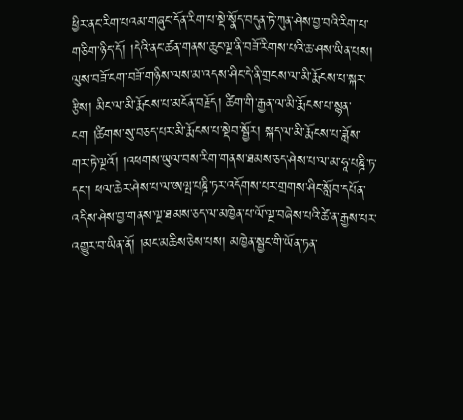ཕྱིར་ནང་རིག་པའམ་གཞུང་དོན་རིག་པ་སྡེ་སྣོད་བདུན་ཏེ་ཀུན་ཤེས་བྱ་བའི་རིག་པ་གཅིག་ཉིད་དོ། །དེའི་ནང་ཚན་གནས་ཆུང་ལྔ་ནི་བཟོ་རིགས་པའི་ཆ་ཤས་ཡིན་པས། ལུས་བཟོ་ངག་བཟོ་གཉིས་ལས་མ་འདས་ཤིང་དེ་ནི་གྲངས་ལ་མི་རྨོངས་པ་སྐར་རྩིས། མིང་ལ་མི་རྨོངས་པ་མངོན་བརྗོད། ཚིག་གི་རྒྱན་ལ་མི་རྨོངས་པ་སྙན་ངག །ཚིགས་སུ་བཅད་པར་མི་རྨོངས་པ་སྡེབ་སྦྱོར། སྐད་ལ་མི་རྨོངས་པ་ཟློས་གར་ཏེ་ལྔའོ། །འཕགས་ཡུལ་བས་རིག་གནས་ཐམས་ཅད་ཤེས་པ་ལ་མ་ཧཱ་པཎྜི་ཏ་དང་། ཕལ་ཆེར་ཤེས་པ་ལ་ཨལྤ་པཎྜི་ཏར་འདོགས་པར་གྲགས་ཤིང་སློབ་དཔོན་འདིས་ཤེས་བྱ་གནས་ལྔ་ཐམས་ཅད་ལ་མཁྱེན་པ་ལོ་ལྔ་བཞེས་པའི་ཚེ་ན་རྒྱས་པར་འགྱུར་བ་ཡིན་ནོ། །མང་མཆིས་ཅེས་པས། མཁྱེན་སྦྱང་གི་ཡོན་ཏན་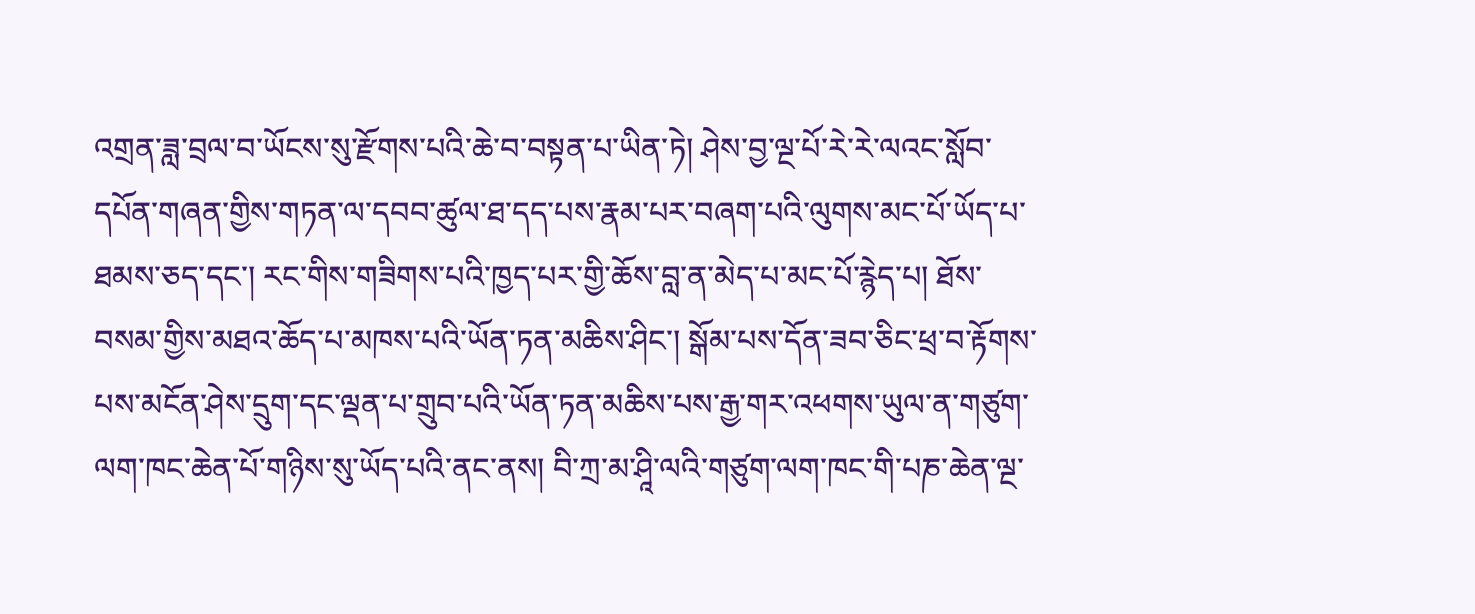འགྲན་ཟླ་བྲལ་བ་ཡོངས་སུ་རྫོགས་པའི་ཆེ་བ་བསྟན་པ་ཡིན་ཏེ། ཤེས་བྱ་ལྔ་པོ་རེ་རེ་ལའང་སློབ་དཔོན་གཞན་གྱིས་གཏན་ལ་དབབ་ཚུལ་ཐ་དད་པས་རྣམ་པར་བཞག་པའི་ལུགས་མང་པོ་ཡོད་པ་ཐམས་ཅད་དང་། རང་གིས་གཟིགས་པའི་ཁྱད་པར་གྱི་ཆོས་བླ་ན་མེད་པ་མང་པོ་རྙེད་པ། ཐོས་བསམ་གྱིས་མཐའ་ཆོད་པ་མཁས་པའི་ཡོན་ཏན་མཆིས་ཤིང་། སྒོམ་པས་དོན་ཟབ་ཅིང་ཕྲ་བ་རྟོགས་པས་མངོན་ཤེས་དྲུག་དང་ལྡན་པ་གྲུབ་པའི་ཡོན་ཏན་མཆིས་པས་རྒྱ་གར་འཕགས་ཡུལ་ན་གཙུག་ལག་ཁང་ཆེན་པོ་གཉིས་སུ་ཡོད་པའི་ནང་ནས། བི་ཀྲ་མ་ཤཱི་ལའི་གཙུག་ལག་ཁང་གི་པཎ་ཆེན་ལྔ་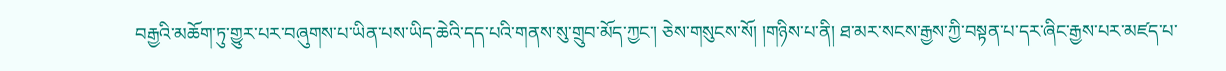བརྒྱའི་མཆོག་ཏུ་གྱུར་པར་བཞུགས་པ་ཡིན་པས་ཡིད་ཆེའི་དད་པའི་གནས་སུ་གྲུབ་མོད་ཀྱང་། ཅེས་གསུངས་སོ། །གཉིས་པ་ནི། ཐ་མར་སངས་རྒྱས་ཀྱི་བསྟན་པ་དར་ཞིང་རྒྱས་པར་མཛད་པ་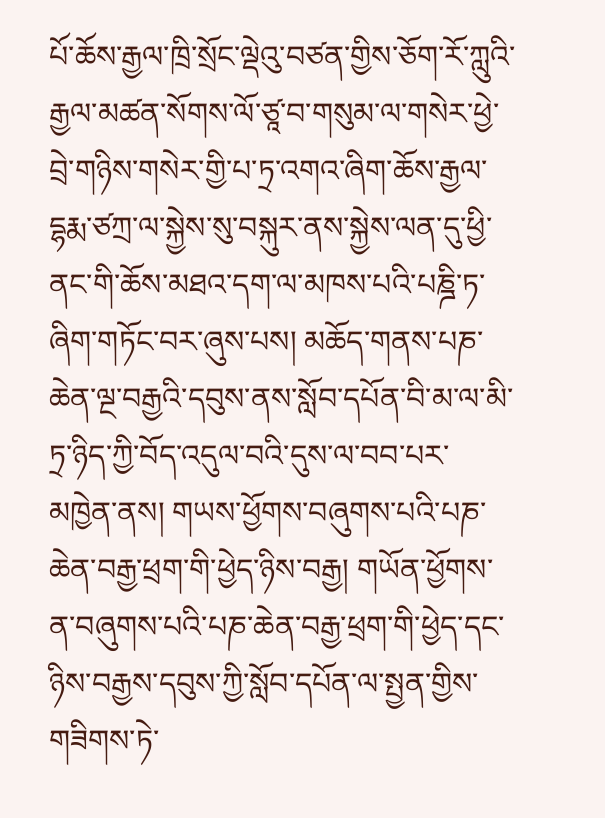པོ་ཆོས་རྒྱལ་ཁྲི་སྲོང་ལྡེའུ་བཙན་གྱིས་ཅོག་རོ་ཀླུའི་རྒྱལ་མཚན་སོགས་ལོ་ཙཱ་བ་གསུམ་ལ་གསེར་ཕྱེ་བྲེ་གཉིས་གསེར་གྱི་པ་ཏྲ་འགའ་ཞིག་ཆོས་རྒྱལ་དྷརྨ་ཙཀྲ་ལ་སྐྱེས་སུ་བསྐུར་ནས་སྐྱེས་ལན་དུ་ཕྱི་ནང་གི་ཆོས་མཐའ་དག་ལ་མཁས་པའི་པཎྜི་ཏ་ཞིག་གཏོང་བར་ཞུས་པས། མཆོད་གནས་པཎ་ཆེན་ལྔ་བརྒྱའི་དབུས་ནས་སློབ་དཔོན་བི་མ་ལ་མི་ཏྲ་ཉིད་ཀྱི་བོད་འདུལ་བའི་དུས་ལ་བབ་པར་མཁྱེན་ནས། གཡས་ཕྱོགས་བཞུགས་པའི་པཎ་ཆེན་བརྒྱ་ཕྲག་གི་ཕྱེད་ཉིས་བརྒྱ། གཡོན་ཕྱོགས་ན་བཞུགས་པའི་པཎ་ཆེན་བརྒྱ་ཕྲག་གི་ཕྱེད་དང་ཉིས་བརྒྱས་དབུས་ཀྱི་སློབ་དཔོན་ལ་སྤྱན་གྱིས་གཟིགས་ཏེ་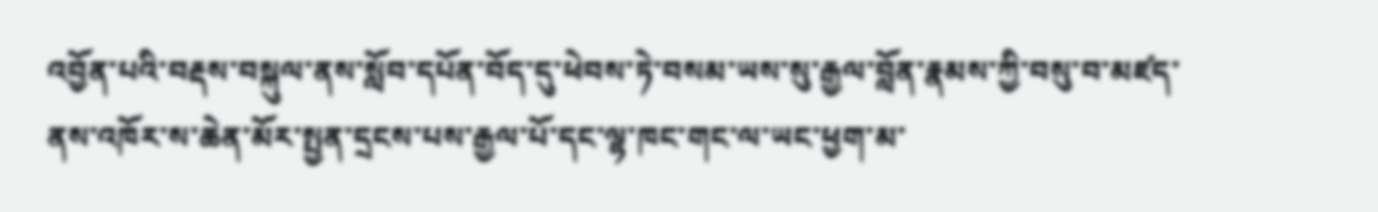འབྱོན་པའི་བརྡས་བསྐུལ་ནས་སློབ་དཔོན་བོད་དུ་ཕེབས་ཏེ་བསམ་ཡས་སུ་རྒྱལ་བློན་རྣམས་ཀྱི་བསུ་བ་མཛད་ནས་འཁོར་ས་ཆེན་མོར་སྤྱན་དྲངས་པས་རྒྱལ་པོ་དང་ལྷ་ཁང་གང་ལ་ཡང་ཕྱག་མ་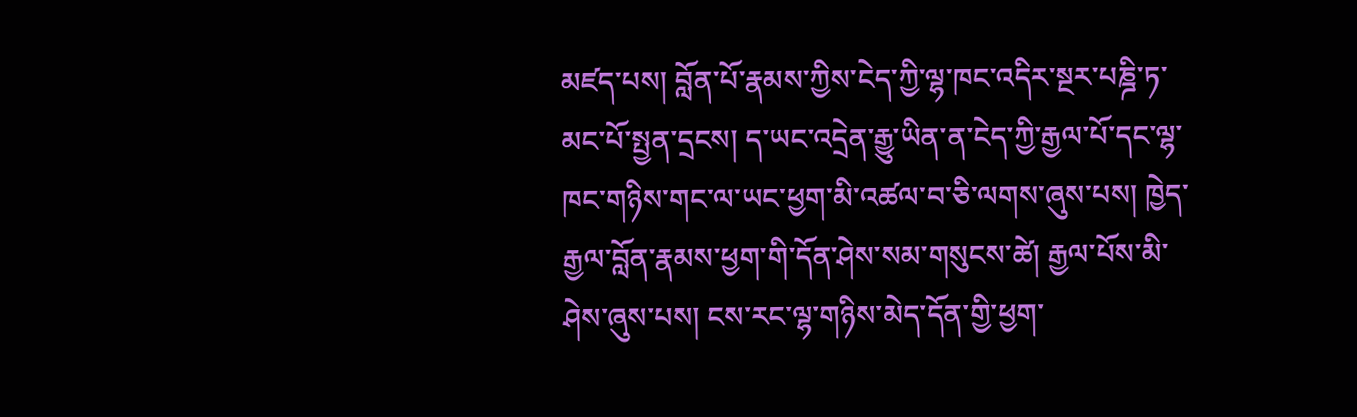མཛད་པས། བློན་པོ་རྣམས་ཀྱིས་ངེད་ཀྱི་ལྷ་ཁང་འདིར་སྔར་པཎྜི་ཏ་མང་པོ་སྤྱན་དྲངས། ད་ཡང་འདྲེན་རྒྱུ་ཡིན་ན་ངེད་ཀྱི་རྒྱལ་པོ་དང་ལྷ་ཁང་གཉིས་གང་ལ་ཡང་ཕྱག་མི་འཚལ་བ་ཅི་ལགས་ཞུས་པས། ཁྱེད་རྒྱལ་བློན་རྣམས་ཕྱག་གི་དོན་ཤེས་སམ་གསུངས་ཚེ། རྒྱལ་པོས་མི་ཤེས་ཞུས་པས། ངས་རང་ལྷ་གཉིས་མེད་དོན་གྱི་ཕྱག་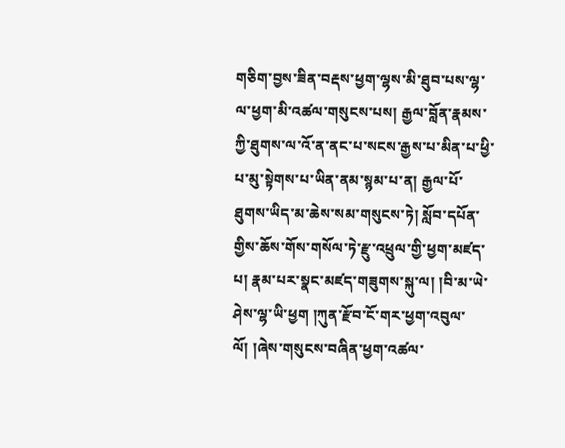གཅིག་བྱས་ཟིན་བརྡས་ཕྱག་ལྷས་མི་ཐུབ་པས་ལྷ་ལ་ཕྱག་མི་འཚལ་གསུངས་པས། རྒྱལ་བློན་རྣམས་ཀྱི་ཐུགས་ལ་འོ་ན་ནང་པ་སངས་རྒྱས་པ་མིན་པ་ཕྱི་པ་མུ་སྟེགས་པ་ཡིན་ནམ་སྙམ་པ་ན། རྒྱལ་པོ་ཐུགས་ཡིད་མ་ཆེས་སམ་གསུངས་ཏེ། སློབ་དཔོན་གྱིས་ཆོས་གོས་གསོལ་ཏེ་རྫུ་འཕྲུལ་གྱི་ཕྱག་མཛད་པ། རྣམ་པར་སྣང་མཛད་གཟུགས་སྐུ་ལ། །བི་མ་ཡེ་ཤེས་ལྷ་ཡི་ཕྱག །ཀུན་རྫོབ་ངོ་གར་ཕྱག་འབུལ་ལོ། །ཞེས་གསུངས་བཞིན་ཕྱག་འཚལ་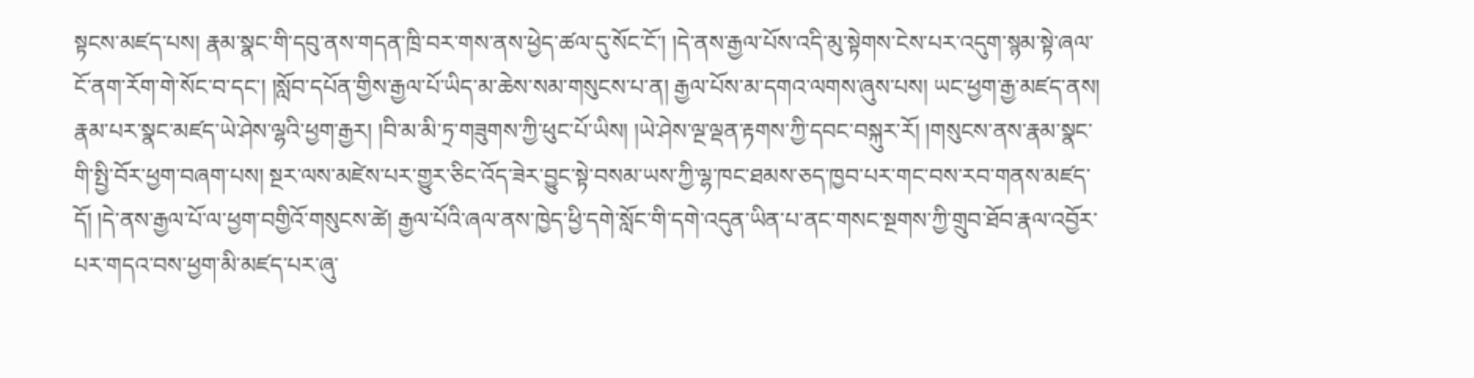སྟངས་མཛད་པས། རྣམ་སྣང་གི་དབུ་ནས་གདན་ཁྲི་བར་གས་ནས་ཕྱེད་ཚལ་དུ་སོང་ངོ་། །དེ་ནས་རྒྱལ་པོས་འདི་མུ་སྟེགས་ངེས་པར་འདུག་སྙམ་སྟེ་ཞལ་ངོ་ནག་རོག་གེ་སོང་བ་དང་། །སློབ་དཔོན་གྱིས་རྒྱལ་པོ་ཡིད་མ་ཆེས་སམ་གསུངས་པ་ན། རྒྱལ་པོས་མ་དགའ་ལགས་ཞུས་པས། ཡང་ཕྱག་རྒྱ་མཛད་ནས། རྣམ་པར་སྣང་མཛད་ཡེ་ཤེས་ལྷའི་ཕྱག་རྒྱར། །བི་མ་མི་ཏྲ་གཟུགས་ཀྱི་ཕུང་པོ་ཡིས། །ཡེ་ཤེས་ལྔ་ལྡན་རྟགས་ཀྱི་དབང་བསྐུར་རོ། །གསུངས་ནས་རྣམ་སྣང་གི་སྤྱི་བོར་ཕྱག་བཞག་པས། སྔར་ལས་མཛེས་པར་གྱུར་ཅིང་འོད་ཟེར་བྱུང་སྟེ་བསམ་ཡས་ཀྱི་ལྷ་ཁང་ཐམས་ཅད་ཁྱབ་པར་གང་བས་རབ་གནས་མཛད་དོ། །དེ་ནས་རྒྱལ་པོ་ལ་ཕྱག་བགྱིའོ་གསུངས་ཚེ། རྒྱལ་པོའི་ཞལ་ནས་ཁྱེད་ཕྱི་དགེ་སློང་གི་དགེ་འདུན་ཡིན་པ་ནང་གསང་སྔགས་ཀྱི་གྲུབ་ཐོབ་རྣལ་འབྱོར་པར་གདའ་བས་ཕྱག་མི་མཛད་པར་ཞུ་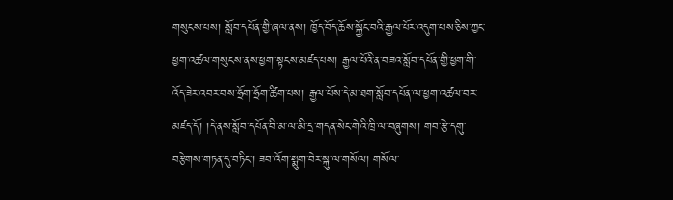གསུངས་པས། སློབ་དཔོན་གྱི་ཞལ་ནས། ཁྱོད་བོད་ཆོས་སྐྱོང་བའི་རྒྱལ་པོར་འདུག་པས་ཅིས་ཀྱང་ཕྱག་འཚལ་གསུངས་ནས་ཕྱག་སྟངས་མཛད་པས། རྒྱལ་པོའི་ན་བཟའ་སློབ་དཔོན་གྱི་ཕྱག་གི་འོད་ཟེར་འབར་བས་ཧྲོག་ཧྲོག་ཚིག་པས། རྒྱལ་པོས་དེ་མ་ཐག་སློབ་དཔོན་ལ་ཕྱག་འཚལ་བར་མཛད་དོ། །དེ་ནས་སློབ་དཔོན་བི་མ་ལ་མི་དྲ་གདན་སེང་གེའི་ཁྲི་ལ་བཞུགས། གབ་རྩེ་དགུ་བརྩེགས་གཏན་དུ་བཏིང་། ཟབ་འོག་སྨུག་བེར་སྐུ་ལ་གསོལ། གསོལ་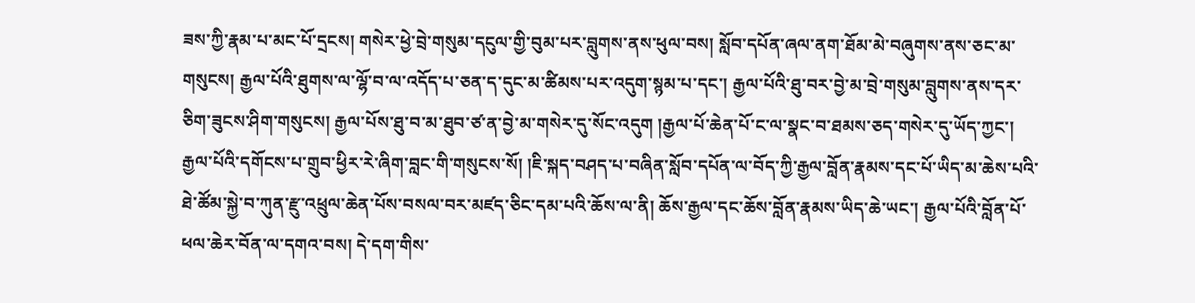ཟས་ཀྱི་རྣམ་པ་མང་པོ་དྲངས། གསེར་ཕྱེ་བྲེ་གསུམ་དངུལ་གྱི་བུམ་པར་བླུགས་ནས་ཕུལ་བས། སློབ་དཔོན་ཞལ་ནག་ཐོམ་མེ་བཞུགས་ནས་ཅང་མ་གསུངས། རྒྱལ་པོའི་ཐུགས་ལ་ལྷོ་བ་ལ་འདོད་པ་ཅན་ད་དུང་མ་ཚིམས་པར་འདུག་སྙམ་པ་དང་། རྒྱལ་པོའི་ཐུ་བར་བྱེ་མ་བྲེ་གསུམ་བླུགས་ནས་དར་ཅིག་ཟུངས་ཤིག་གསུངས། རྒྱལ་པོས་ཐུ་བ་མ་ཐུབ་ཙ་ན་བྱེ་མ་གསེར་དུ་སོང་འདུག །རྒྱལ་པོ་ཆེན་པོ་ང་ལ་སྣང་བ་ཐམས་ཅད་གསེར་དུ་ཡོད་ཀྱང་། རྒྱལ་པོའི་དགོངས་པ་གྲུབ་ཕྱིར་རེ་ཞིག་བླང་གི་གསུངས་སོ། །ཇི་སྐད་བཤད་པ་བཞིན་སློབ་དཔོན་ལ་བོད་ཀྱི་རྒྱལ་བློན་རྣམས་དང་པོ་ཡིད་མ་ཆེས་པའི་ཐེ་ཚོམ་སྐྱེ་བ་ཀུན་རྫུ་འཕྲུལ་ཆེན་པོས་བསལ་བར་མཛད་ཅིང་དམ་པའི་ཆོས་ལ་ནི། ཆོས་རྒྱལ་དང་ཆོས་བློན་རྣམས་ཡིད་ཆེ་ཡང་། རྒྱལ་པོའི་བློན་པོ་ཕལ་ཆེར་བོན་ལ་དགའ་བས། དེ་དག་གིས་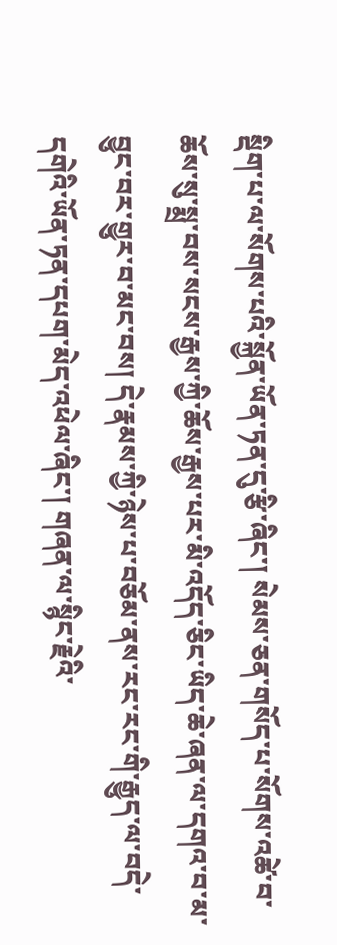སྡིག་པ་ལ་སོགས་པའི་སྐྱོན་ཡོན་ཏན་དུ་རྩི་ཞིང་། སེམས་ཅན་གསོད་པ་སོགས་འཚེ་བ་ཆོས་སུ་སྨྲ་བས་སངས་རྒྱས་ཀྱི་ཆོས་རྒྱས་པར་མི་འདོད་ཅིང་ཡིད་ཆེ་ཞན་ལ་དགའ་བ་མ་བྱུང་བར་གྱུར་བ་མང་བས། དེ་རྣམས་ཀྱི་ཉེས་པ་བཅོམ་ནས་རང་རང་གི་རྒྱུད་ལ་བདེ་དགེའི་ཡོན་ཏན་དཔག་མེད་འཕེལ་ཞིང་། གཞན་ལ་སྙིང་རྗེའི་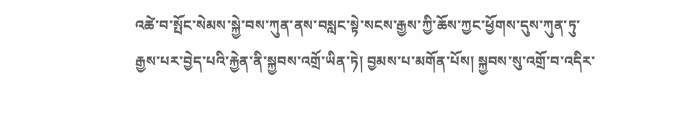འཚེ་བ་སྤོང་སེམས་སྐྱེ་བས་ཀུན་ནས་བསླང་སྟེ་སངས་རྒྱས་ཀྱི་ཆོས་ཀྱང་ཕྱོགས་དུས་ཀུན་ཏུ་རྒྱས་པར་བྱེད་པའི་རྐྱེན་ནི་སྐྱབས་འགྲོ་ཡིན་ཏེ། བྱམས་པ་མགོན་པོས། སྐྱབས་སུ་འགྲོ་བ་འདིར་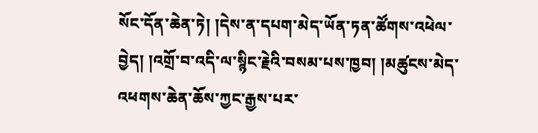སོང་དོན་ཆེན་ཏེ། །དེས་ན་དཔག་མེད་ཡོན་ཏན་ཚོགས་འཕེལ་བྱེད། །འགྲོ་བ་འདི་ལ་སྙིང་རྗེའི་བསམ་པས་ཁྱབ། །མཚུངས་མེད་འཕགས་ཆེན་ཆོས་ཀྱང་རྒྱས་པར་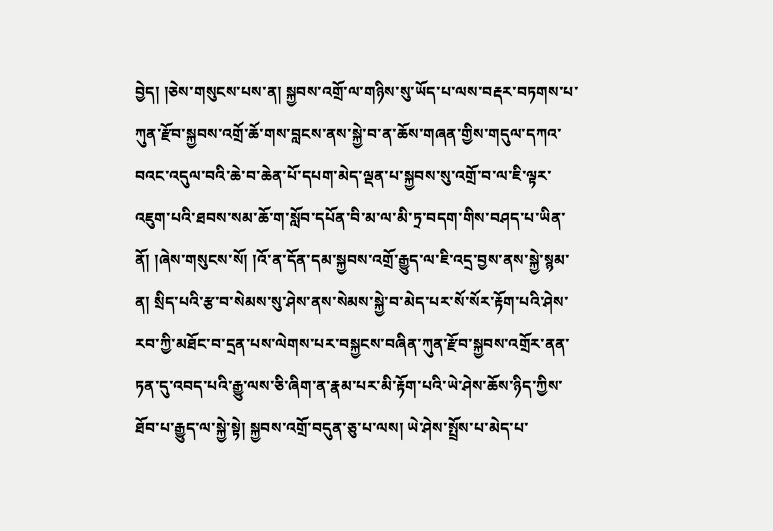བྱེད། །ཅེས་གསུངས་པས་ན། སྐྱབས་འགྲོ་ལ་གཉིས་སུ་ཡོད་པ་ལས་བརྡར་བཏགས་པ་ཀུན་རྫོབ་སྐྱབས་འགྲོ་ཆོ་གས་བླངས་ནས་སྐྱེ་བ་ན་ཆོས་གཞན་གྱིས་གདུལ་དཀའ་བའང་འདུལ་བའི་ཆེ་བ་ཆེན་པོ་དཔག་མེད་ལྡན་པ་སྐྱབས་སུ་འགྲོ་བ་ལ་ཇི་ལྟར་འཇུག་པའི་ཐབས་སམ་ཆོ་ག་སློབ་དཔོན་བི་མ་ལ་མི་ཏྲ་བདག་གིས་བཤད་པ་ཡིན་ནོ། །ཞེས་གསུངས་སོ། །འོ་ན་དོན་དམ་སྐྱབས་འགྲོ་རྒྱུད་ལ་ཇི་འདྲ་བྱས་ནས་སྐྱེ་སྙམ་ན། སྲིད་པའི་རྩ་བ་སེམས་སུ་ཤེས་ནས་སེམས་སྐྱེ་བ་མེད་པར་སོ་སོར་རྟོག་པའི་ཤེས་རབ་ཀྱི་མཐོང་བ་དྲན་པས་ལེགས་པར་བསྐྱངས་བཞིན་ཀུན་རྫོབ་སྐྱབས་འགྲོར་ནན་ཏན་དུ་འབད་པའི་རྒྱུ་ལས་ཅི་ཞིག་ན་རྣམ་པར་མི་རྟོག་པའི་ཡེ་ཤེས་ཆོས་ཉིད་ཀྱིས་ཐོབ་པ་རྒྱུད་ལ་སྐྱེ་སྟེ། སྐྱབས་འགྲོ་བདུན་ཅུ་པ་ལས། ཡེ་ཤེས་སྤྲོས་པ་མེད་པ་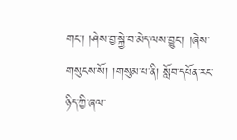གང་། །ཤེས་བྱ་སྐྱེ་བ་མེད་ལས་བྱུང་། །ཞེས་གསུངས་སོ། །གསུམ་པ་ནི། སློབ་དཔོན་རང་ཉིད་ཀྱི་ཞལ་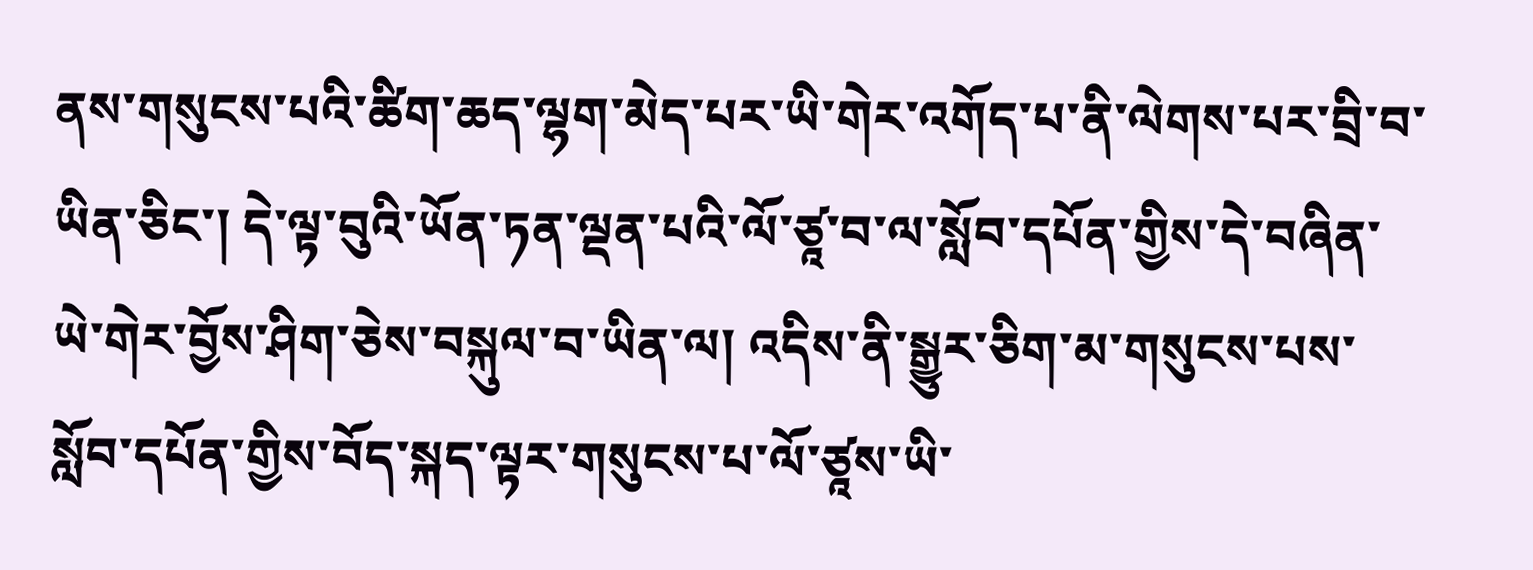ནས་གསུངས་པའི་ཚིག་ཆད་ལྷག་མེད་པར་ཡི་གེར་འགོད་པ་ནི་ལེགས་པར་བྲི་བ་ཡིན་ཅིང་། དེ་ལྟ་བུའི་ཡོན་ཏན་ལྡན་པའི་ལོ་ཙཱ་བ་ལ་སློབ་དཔོན་གྱིས་དེ་བཞིན་ཡེ་གེར་བྱོས་ཤིག་ཅེས་བསྐུལ་བ་ཡིན་ལ། འདིས་ནི་སྒྱུར་ཅིག་མ་གསུངས་པས་སློབ་དཔོན་གྱིས་བོད་སྐད་ལྟར་གསུངས་པ་ལོ་ཙཱས་ཡི་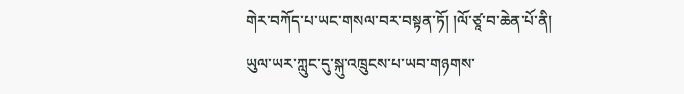གེར་བཀོད་པ་ཡང་གསལ་བར་བསྟན་ཏོ། །ལོ་ཙཱ་བ་ཆེན་པོ་ནི། ཡུལ་ཡར་ཀླུང་དུ་སྐུ་འཁྲུངས་པ་ཡབ་གཉགས་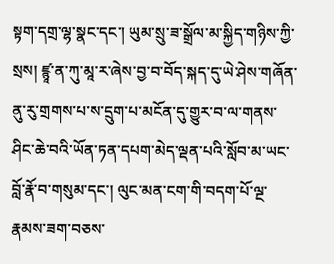སྟག་དགྲ་ལྷ་སྣང་དང་། ཡུམ་སྲུ་ཟ་སྒྲོལ་མ་སྐྱིད་གཉིས་ཀྱི་སྲས། ཛྙཱ་ན་ཀུ་མཱ་ར་ཞེས་བྱ་བ་བོད་སྐད་དུ་ཡེ་ཤེས་གཞོན་ནུ་རུ་གྲགས་པ་ས་དྲུག་པ་མངོན་དུ་གྱུར་བ་ལ་གནས་ཤིང་ཆེ་བའི་ཡོན་ཏན་དཔག་མེད་ལྡན་པའི་སློབ་མ་ཡང་བློ་རྣོ་བ་གསུམ་དང་། ལུང་མན་ངག་གི་བདག་པོ་ལྔ་རྣམས་ཟག་བཅས་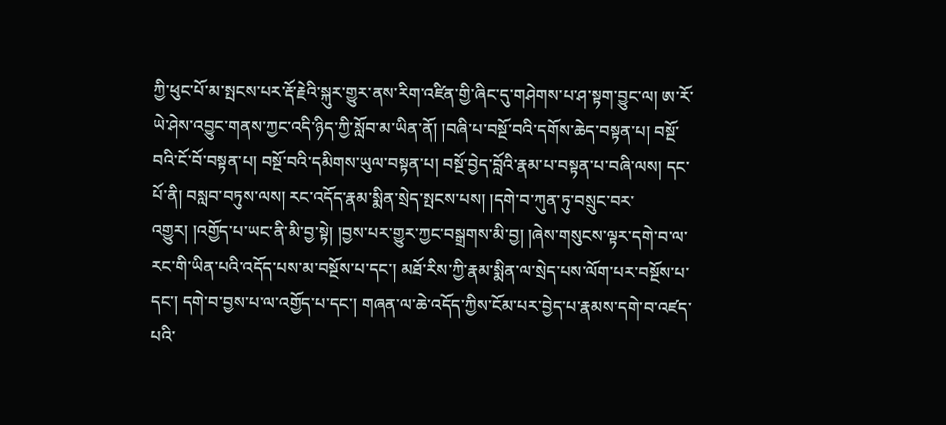ཀྱི་ཕུང་པོ་མ་སྤངས་པར་རྡོ་རྗེའི་སྐུར་གྱུར་ནས་རིག་འཛིན་གྱི་ཞིང་དུ་གཤེགས་པ་ཤ་སྟག་བྱུང་ལ། ཨ་རོ་ཡེ་ཤེས་འབྱུང་གནས་ཀྱང་འདི་ཉིད་ཀྱི་སློབ་མ་ཡིན་ནོ། །བཞི་པ་བསྔོ་བའི་དགོས་ཆེད་བསྟན་པ། བསྔོ་བའི་ངོ་བོ་བསྟན་པ། བསྔོ་བའི་དམིགས་ཡུལ་བསྟན་པ། བསྔོ་བྱེད་བློའི་རྣམ་པ་བསྟན་པ་བཞི་ལས། དང་པོ་ནི། བསླབ་བཏུས་ལས། རང་འདོད་རྣམ་སྨིན་སྲེད་སྤངས་པས། །དགེ་བ་ཀུན་ཏུ་བསྲུང་བར་འགྱུར། །འགྱོད་པ་ཡང་ནི་མི་བྱ་སྟེ། །བྱས་པར་གྱུར་ཀྱང་བསྒྲགས་མི་བྱ། །ཞེས་གསུངས་ལྟར་དགེ་བ་ལ་རང་གི་ཡིན་པའི་འདོད་པས་མ་བསྔོས་པ་དང་། མཐོ་རིས་ཀྱི་རྣམ་སྨིན་ལ་སྲེད་པས་ལོག་པར་བསྔོས་པ་དང་། དགེ་བ་བྱས་པ་ལ་འགྱོད་པ་དང་། གཞན་ལ་ཆེ་འདོད་ཀྱིས་ངོམ་པར་བྱེད་པ་རྣམས་དགེ་བ་འཛད་པའི་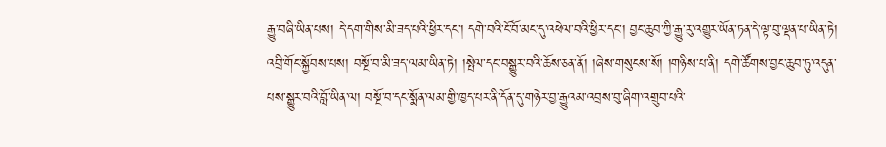རྒྱུ་བཞི་ཡིན་པས། དེ་དག་གིས་མི་ཟད་པའི་ཕྱིར་དང་། དགེ་བའི་ངོ་བོ་མང་དུ་འཕེལ་བའི་ཕྱིར་དང་། བྱང་ཆུབ་ཀྱི་རྒྱུ་རུ་འགྱུར་ཡོན་ཏན་དེ་ལྟ་བུ་ལྡན་པ་ཡིན་ཏེ། འབྲི་གོང་སྐྱོབས་པས། བསྔོ་བ་མི་ཟད་ལམ་ཡིན་ཏེ། །སྤེལ་དང་བསྒྱུར་བའི་ཆོས་ཅན་ནོ། །ཞེས་གསུངས་སོ། །གཉིས་པ་ནི། དགེ་ཚོགས་བྱང་ཆུབ་ཏུ་འདུན་པས་སྒྱུར་བའི་བློ་ཡིན་ལ། བསྔོ་བ་དང་སྨོན་ལམ་གྱི་ཁྱད་པར་ནི་དོན་དུ་གཉེར་བྱ་རྒྱུའམ་འབྲས་བུ་ཞིག་འགྲུབ་པའི་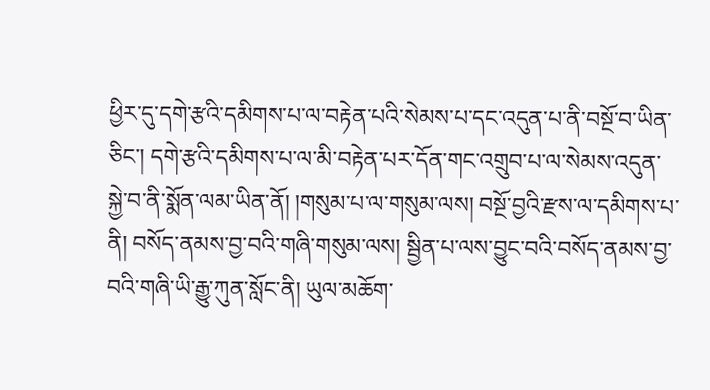ཕྱིར་དུ་དགེ་རྩའི་དམིགས་པ་ལ་བརྟེན་པའི་སེམས་པ་དང་འདུན་པ་ནི་བསྔོ་བ་ཡིན་ཅིང་། དགེ་རྩའི་དམིགས་པ་ལ་མི་བརྟེན་པར་དོན་གང་འགྲུབ་པ་ལ་སེམས་འདུན་སྐྱེ་བ་ནི་སྨོན་ལམ་ཡིན་ནོ། །གསུམ་པ་ལ་གསུམ་ལས། བསྔོ་བྱའི་རྫས་ལ་དམིགས་པ་ནི། བསོད་ནམས་བྱ་བའི་གཞི་གསུམ་ལས། སྦྱིན་པ་ལས་བྱུང་བའི་བསོད་ནམས་བྱ་བའི་གཞི་ཡི་རྒྱུ་ཀུན་སློང་ནི། ཡུལ་མཆོག་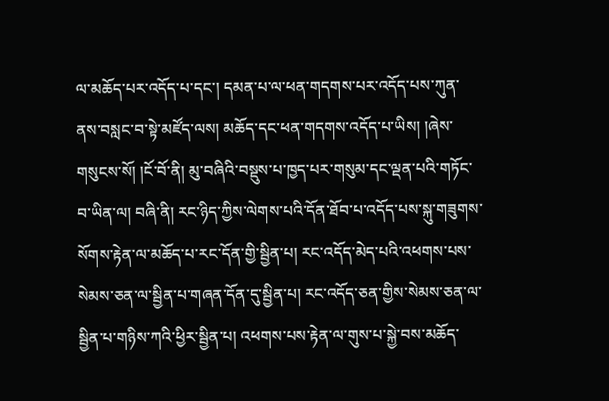ལ་མཆོད་པར་འདོད་པ་དང་། དམན་པ་ལ་ཕན་གདགས་པར་འདོད་པས་ཀུན་ནས་བསླང་བ་སྟེ་མཛོད་ལས། མཆོད་དང་ཕན་གདགས་འདོད་པ་ཡིས། །ཞེས་གསུངས་སོ། །ངོ་བོ་ནི། མུ་བཞིའི་བསྡུས་པ་ཁྱད་པར་གསུམ་དང་ལྡན་པའི་གཏོང་བ་ཡིན་ལ། བཞི་ནི། རང་ཉིད་ཀྱིས་ལེགས་པའི་དོན་ཐོབ་པ་འདོད་པས་སྐུ་གཟུགས་སོགས་རྟེན་ལ་མཆོད་པ་རང་དོན་གྱི་སྦྱིན་པ། རང་འདོད་མེད་པའི་འཕགས་པས་སེམས་ཅན་ལ་སྦྱིན་པ་གཞན་དོན་དུ་སྦྱིན་པ། རང་འདོད་ཅན་གྱིས་སེམས་ཅན་ལ་སྦྱིན་པ་གཉིས་ཀའི་ཕྱིར་སྦྱིན་པ། འཕགས་པས་རྟེན་ལ་གུས་པ་སྐྱེ་བས་མཆོད་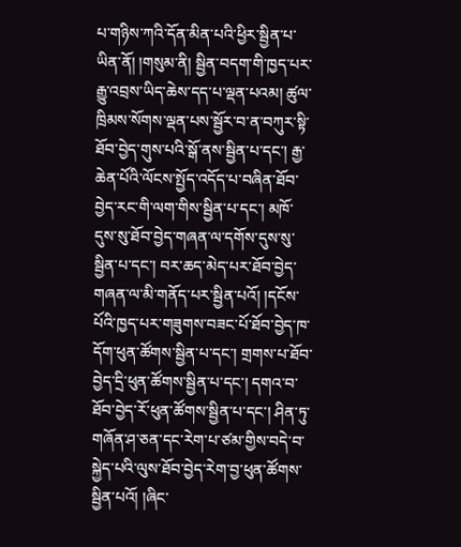པ་གཉིས་ཀའི་དོན་མིན་པའི་ཕྱིར་སྦྱིན་པ་ཡིན་ནོ། །གསུམ་ནི། སྦྱིན་བདག་གི་ཁྱད་པར་རྒྱུ་འབྲས་ཡིད་ཆེས་དད་པ་ལྡན་པའམ། ཚུལ་ཁྲིམས་སོགས་ལྡན་པས་སྦྱོར་བ་ན་བཀུར་སྟི་ཐོབ་བྱེད་གུས་པའི་སྒོ་ནས་སྦྱིན་པ་དང་། རྒྱ་ཆེན་པོའི་ལོངས་སྤྱོད་འདོད་པ་བཞིན་ཐོབ་བྱེད་རང་གི་ལག་གིས་སྦྱིན་པ་དང་། མཁོ་དུས་སུ་ཐོབ་བྱེད་གཞན་ལ་དགོས་དུས་སུ་སྦྱིན་པ་དང་། བར་ཆད་མེད་པར་ཐོབ་བྱེད་གཞན་ལ་མི་གནོད་པར་སྦྱིན་པའོ། །དངོས་པོའི་ཁྱད་པར་གཟུགས་བཟང་པོ་ཐོབ་བྱེད་ཁ་དོག་ཕུན་ཚོགས་སྦྱིན་པ་དང་། གྲགས་པ་ཐོབ་བྱེད་དྲི་ཕུན་ཚོགས་སྦྱིན་པ་དང་། དགའ་བ་ཐོབ་བྱེད་རོ་ཕུན་ཚོགས་སྦྱིན་པ་དང་། ཤིན་ཏུ་གཞོན་ཤ་ཅན་དང་རེག་པ་ཙམ་གྱིས་བདེ་བ་སྐྱེད་པའི་ལུས་ཐོབ་བྱེད་རེག་བྱ་ཕུན་ཚོགས་སྦྱིན་པའོ། །ཞིང་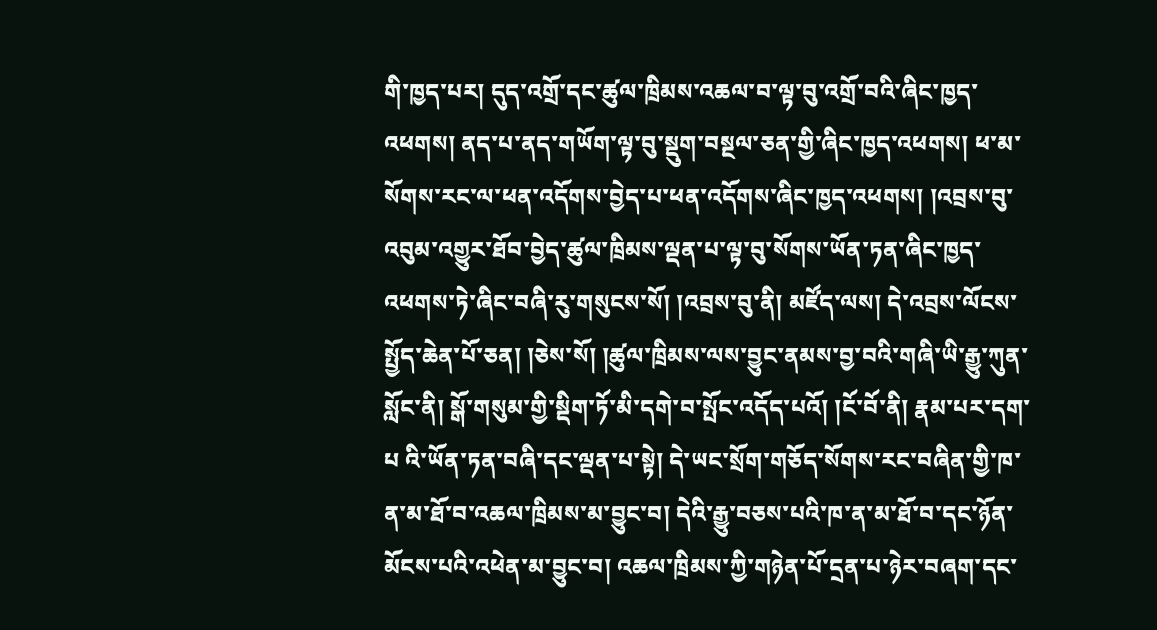གི་ཁྱད་པར། དུད་འགྲོ་དང་ཚུལ་ཁྲིམས་འཆལ་བ་ལྟ་བུ་འགྲོ་བའི་ཞིང་ཁྱད་འཕགས། ནད་པ་ནད་གཡོག་ལྟ་བུ་སྡུག་བསྔལ་ཅན་གྱི་ཞིང་ཁྱད་འཕགས། ཕ་མ་སོགས་རང་ལ་ཕན་འདོགས་བྱེད་པ་ཕན་འདོགས་ཞིང་ཁྱད་འཕགས། །འབྲས་བུ་འབུམ་འགྱུར་ཐོབ་བྱེད་ཚུལ་ཁྲིམས་ལྡན་པ་ལྟ་བུ་སོགས་ཡོན་ཏན་ཞིང་ཁྱད་འཕགས་ཏེ་ཞིང་བཞི་རུ་གསུངས་སོ། །འབྲས་བུ་ནི། མཛོད་ལས། དེ་འབྲས་ལོངས་སྤྱོད་ཆེན་པོ་ཅན། །ཅེས་སོ། །ཚུལ་ཁྲིམས་ལས་བྱུང་ནམས་བྱ་བའི་གཞི་ཡི་རྒྱུ་ཀུན་སློང་ནི། སྒོ་གསུམ་གྱི་སྡིག་ཏོ་མི་དགེ་བ་སྤོང་འདོད་པའོ། །ངོ་བོ་ནི། རྣམ་པར་དག་པ འི་ཡོན་ཏན་བཞི་དང་ལྡན་པ་སྟེ། དེ་ཡང་སྲོག་གཅོད་སོགས་རང་བཞིན་གྱི་ཁ་ན་མ་ཐོ་བ་འཆལ་ཁྲིམས་མ་བྱུང་བ། དེའི་རྒྱུ་བཅས་པའི་ཁ་ན་མ་ཐོ་བ་དང་ཉོན་མོངས་པའི་འཕེན་མ་བྱུང་བ། འཆལ་ཁྲིམས་ཀྱི་གཉེན་པོ་དྲན་པ་ཉེར་བཞག་དང་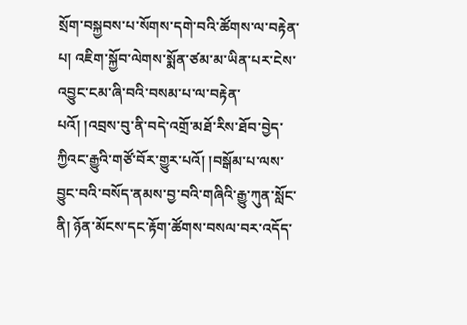སྲོག་བསྐྱབས་པ་སོགས་དགེ་བའི་ཚོགས་ལ་བརྟེན་པ། འཇིག་སྐྱོབ་ལེགས་སྨོན་ཙམ་མ་ཡིན་པར་ངེས་འབྱུང་ངམ་ཞི་བའི་བསམ་པ་ལ་བརྟེན་པའོ། །འབྲས་བུ་ནི་བདེ་འགྲོ་མཐོ་རིས་ཐོབ་བྱེད་ཀྱིའང་རྒྱུའི་གཙོ་བོར་གྱུར་པའོ། །བསྒོམ་པ་ལས་བྱུང་བའི་བསོད་ནམས་བྱ་བའི་གཞིའི་རྒྱུ་ཀུན་སློང་ནི། ཉོན་མོངས་དང་རྟོག་ཚོགས་བསལ་བར་འདོད་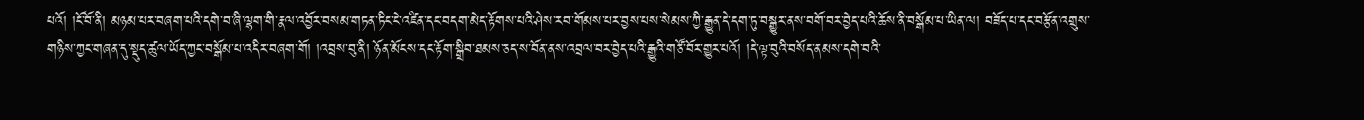པའོ། །ངོ་བོ་ནི། མཉམ་པར་བཞག་པའི་དགེ་བ་ཞི་ལྷག་གི་རྣལ་འབྱོར་བསམ་གཏན་ཏིང་ངེ་འཛིན་དང་བདག་མེད་རྟོགས་པའི་ཤེས་རབ་གོམས་པར་བྱས་པས་སེམས་ཀྱི་རྒྱུན་དེ་དག་ཏུ་བསྒྱུར་ནས་བགོ་བར་བྱེད་པའི་ཆོས་ནི་བསྒོམ་པ་ཡིན་ལ། བཟོད་པ་དང་བརྩོན་འགྲུས་གཉིས་ཀྱང་གཞན་དུ་སྡུད་ཚུལ་ཡོད་ཀྱང་བསྒོམ་པ་འདིར་བཞག་གོ། །འབྲས་བུ་ནི། ཉོན་མོངས་དང་རྟོག་སྒྲིབ་ཐམས་ཅད་ས་བོན་ནས་འབྲལ་བར་བྱེད་པའི་རྒྱུའི་གཙོ་བོར་གྱུར་པའོ། །དེ་ལྟ་བུའི་བསོད་ནམས་དགེ་བའི་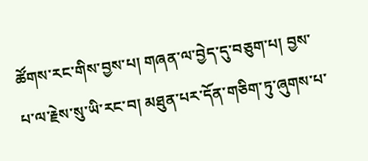ཚོགས་རང་གིས་བྱས་པ། གཞན་ལ་བྱེད་དུ་བཅུག་པ། བྱས་པ་ལ་རྗེས་སུ་ཡི་རང་བ། མཐུན་པར་དོན་གཅིག་ཏུ་ཞུགས་པ་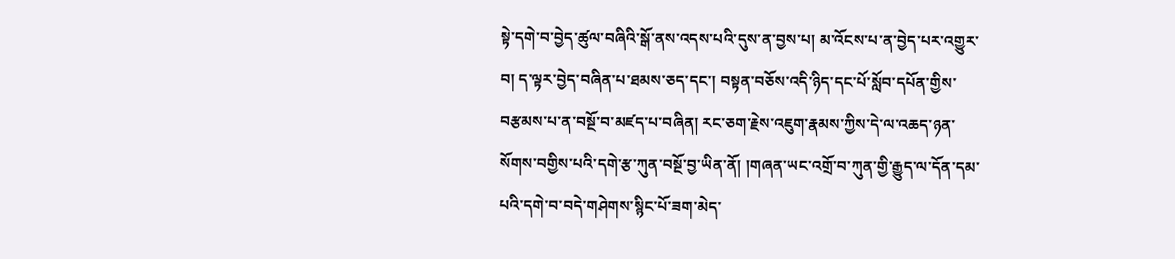སྟེ་དགེ་བ་བྱེད་ཚུལ་བཞིའི་སྒོ་ནས་འདས་པའི་དུས་ན་བྱས་པ། མ་འོངས་པ་ན་བྱེད་པར་འགྱུར་བ། ད་ལྟར་བྱེད་བཞིན་པ་ཐམས་ཅད་དང་། བསྟན་བཅོས་འདི་ཉིད་དང་པོ་སློབ་དཔོན་གྱིས་བརྩམས་པ་ན་བསྔོ་བ་མཛད་པ་བཞིན། རང་ཅག་རྗེས་འཇུག་རྣམས་ཀྱིས་དེ་ལ་འཆད་ཉན་སོགས་བགྱིས་པའི་དགེ་རྩ་ཀུན་བསྔོ་བྱ་ཡིན་ནོ། །གཞན་ཡང་འགྲོ་བ་ཀུན་གྱི་རྒྱུད་ལ་དོན་དམ་པའི་དགེ་བ་བདེ་གཤེགས་སྙིང་པོ་ཟག་མེད་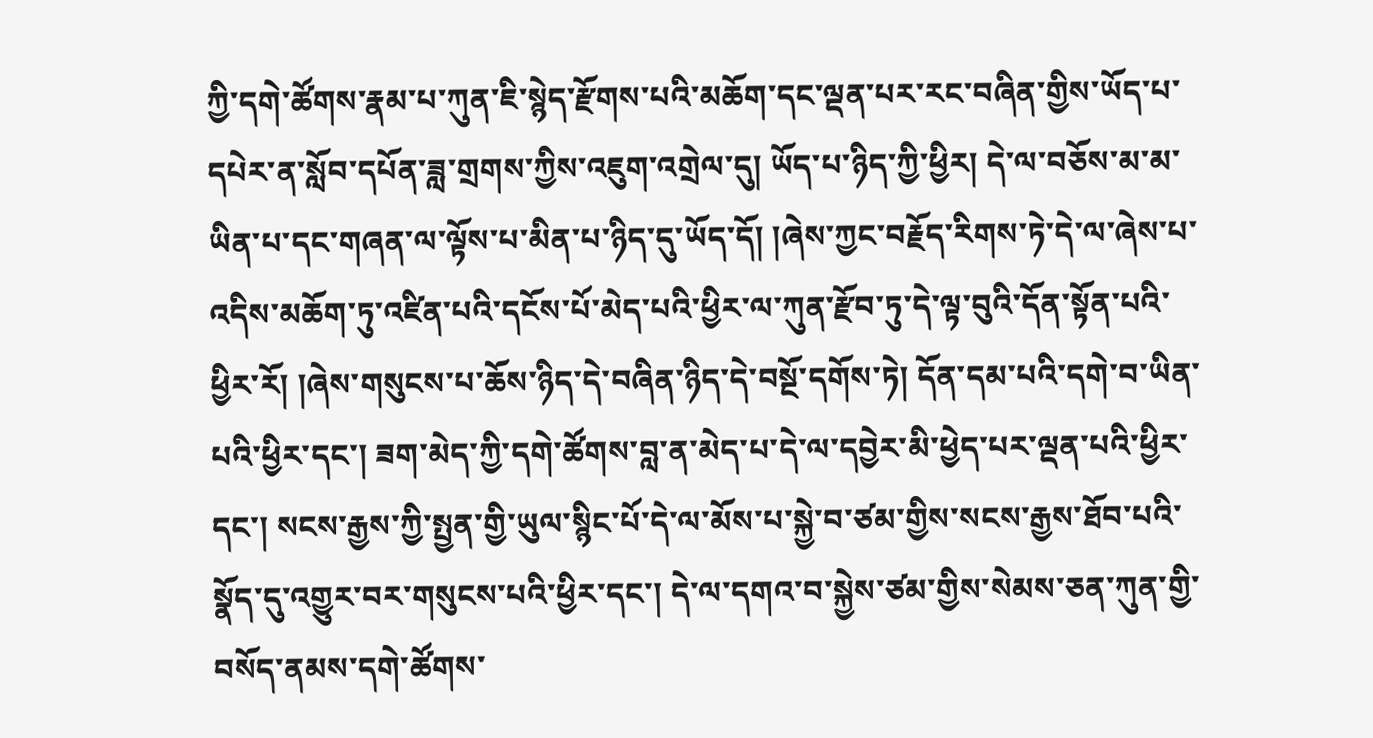ཀྱི་དགེ་ཚོགས་རྣམ་པ་ཀུན་ཇི་སྙེད་རྫོགས་པའི་མཆོག་དང་ལྡན་པར་རང་བཞིན་གྱིས་ཡོད་པ་དཔེར་ན་སློབ་དཔོན་ཟླ་གྲགས་ཀྱིས་འཇུག་འགྲེལ་དུ། ཡོད་པ་ཉིད་ཀྱི་ཕྱིར། དེ་ལ་བཅོས་མ་མ་ཡིན་པ་དང་གཞན་ལ་ལྟོས་པ་མིན་པ་ཉིད་དུ་ཡོད་དོ། །ཞེས་ཀྱང་བརྗོད་རིགས་ཏེ་དེ་ལ་ཞེས་པ་འདིས་མཆོག་ཏུ་འཛིན་པའི་དངོས་པོ་མེད་པའི་ཕྱིར་ལ་ཀུན་རྫོབ་ཏུ་དེ་ལྟ་བུའི་དོན་སྟོན་པའི་ཕྱིར་རོ། །ཞེས་གསུངས་པ་ཆོས་ཉིད་དེ་བཞིན་ཉིད་དེ་བསྔོ་དགོས་ཏེ། དོན་དམ་པའི་དགེ་བ་ཡིན་པའི་ཕྱིར་དང་། ཟག་མེད་ཀྱི་དགེ་ཚོགས་བླ་ན་མེད་པ་དེ་ལ་དབྱེར་མི་ཕྱེད་པར་ལྡན་པའི་ཕྱིར་དང་། སངས་རྒྱས་ཀྱི་སྤྱན་གྱི་ཡུལ་སྙིང་པོ་དེ་ལ་མོས་པ་སྐྱེ་བ་ཙམ་གྱིས་སངས་རྒྱས་ཐོབ་པའི་སྣོད་དུ་འགྱུར་བར་གསུངས་པའི་ཕྱིར་དང་། དེ་ལ་དགའ་བ་སྐྱེས་ཙམ་གྱིས་སེམས་ཅན་ཀུན་གྱི་བསོད་ནམས་དགེ་ཚོགས་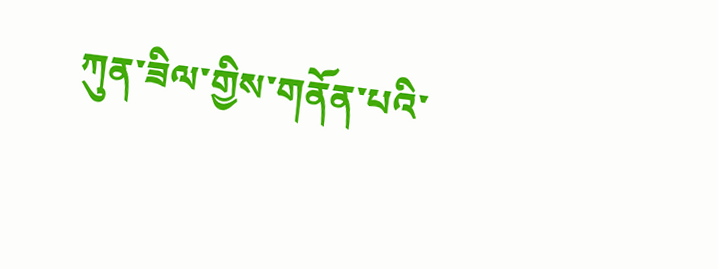ཀུན་ཟིལ་གྱིས་གནོན་པའི་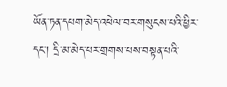ཡོན་ཏན་དཔག་མེད་འཕེལ་བར་གསུངས་པའི་ཕྱིར་དང་། དྲི་མ་མེད་པར་གྲགས་པས་བསྟན་པའི་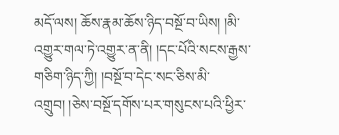མདོ་ལས། ཆོས་རྣམ་ཆོས་ཉིད་བསྔོ་བ་ཡིས། །མི་འགྱུར་གལ་ཏེ་འགྱུར་ན་ནི། །དང་པོའི་སངས་རྒྱས་གཅིག་ཉིད་ཀྱི། །བསྔོ་བ་དེང་སང་ཅིས་མི་འགྲུབ། །ཅེས་བསྔོ་དགོས་པར་གསུངས་པའི་ཕྱིར་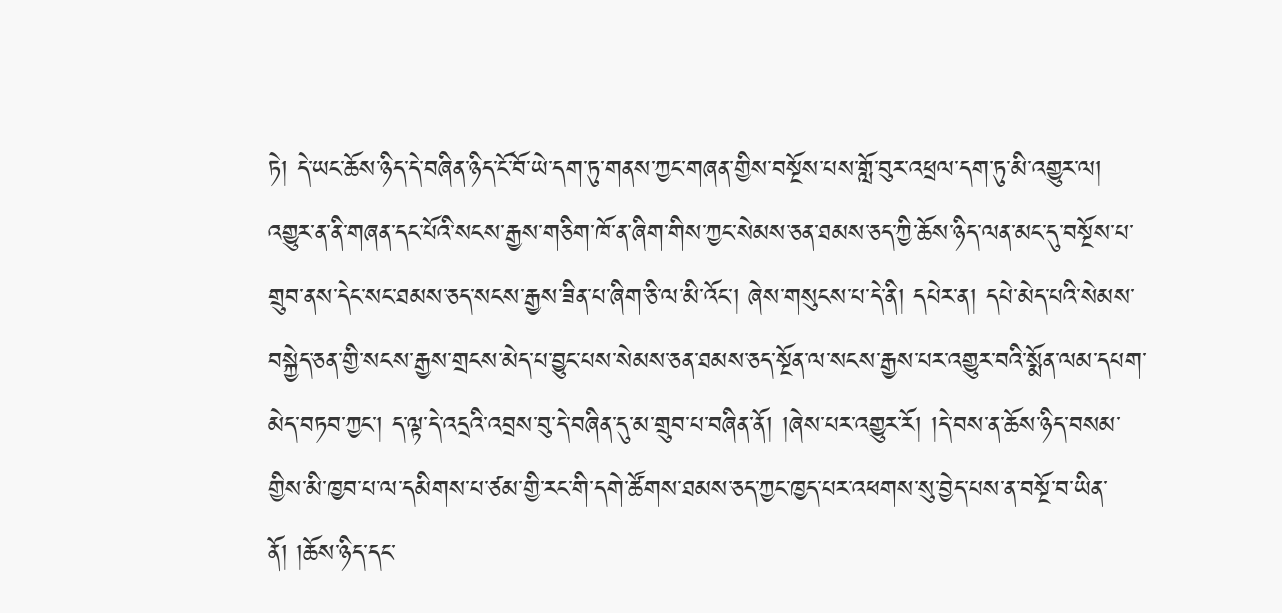ཏེ། དེ་ཡང་ཆོས་ཉིད་དེ་བཞིན་ཉིད་ངོ་བོ་ཡེ་དག་ཏུ་གནས་ཀྱང་གཞན་གྱིས་བསྔོས་པས་གློ་བུར་འཕྲལ་དག་ཏུ་མི་འགྱུར་ལ། འགྱུར་ན་ནི་གཞན་དང་པོའི་སངས་རྒྱས་གཅིག་ཁོ་ན་ཞིག་གིས་ཀྱང་སེམས་ཅན་ཐམས་ཅད་ཀྱི་ཆོས་ཉིད་ལན་མང་དུ་བསྔོས་པ་གྲུབ་ནས་དེང་སང་ཐམས་ཅད་སངས་རྒྱས་ཟིན་པ་ཞིག་ཅི་ལ་མི་འོང་། ཞེས་གསུངས་པ་དེ་ནི། དཔེར་ན། དཔེ་མེད་པའི་སེམས་བསྐྱེད་ཅན་གྱི་སངས་རྒྱས་གྲངས་མེད་པ་བྱུང་པས་སེམས་ཅན་ཐམས་ཅད་སྔོན་ལ་སངས་རྒྱས་པར་འགྱུར་བའི་སྨོན་ལམ་དཔག་མེད་བཏབ་ཀྱང་། ད་ལྟ་དེ་འདྲའི་འབྲས་བུ་དེ་བཞིན་དུ་མ་གྲུབ་པ་བཞིན་ནོ། །ཞེས་པར་འགྱུར་རོ། །དེ་བས་ན་ཆོས་ཉིད་བསམ་གྱིས་མི་ཁྱབ་པ་ལ་དམིགས་པ་ཙམ་གྱི་རང་གི་དགེ་ཚོགས་ཐམས་ཅད་ཀྱང་ཁྱད་པར་འཕགས་སུ་བྱེད་པས་ན་བསྔོ་བ་ཡིན་ནོ། །ཆོས་ཉིད་དང་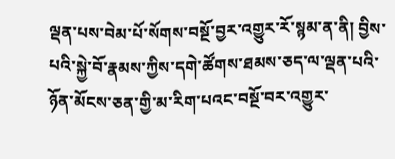ལྡན་པས་བེམ་པོ་སོགས་བསྔོ་བྱར་འགྱུར་རོ་སྙམ་ན་ནི། བྱིས་པའི་སྐྱེ་བོ་རྣམས་ཀྱིས་དགེ་ཚོགས་ཐམས་ཅད་ལ་ལྡན་པའི་ཉོན་མོངས་ཅན་གྱི་མ་རིག་པའང་བསྔོ་བར་འགྱུར་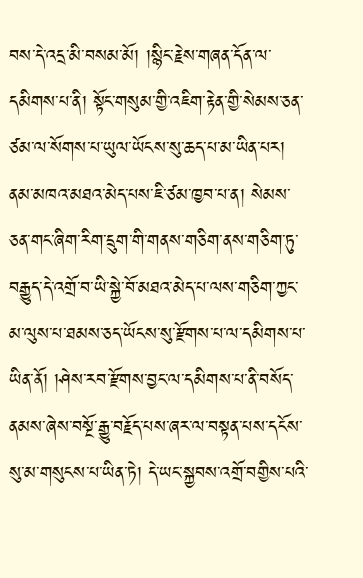བས་དེ་འདྲ་མི་བསམ་མོ། །སྙིང་རྗེས་གཞན་དོན་ལ་དམིགས་པ་ནི། སྟོང་གསུམ་གྱི་འཇིག་རྟེན་གྱི་སེམས་ཅན་ཙམ་ལ་སོགས་པ་ཡུལ་ཡོངས་སུ་ཆད་པ་མ་ཡིན་པར། ནམ་མཁའ་མཐའ་མེད་པས་ཇི་ཙམ་ཁྱབ་པ་ན། སེམས་ཅན་གང་ཞིག་རིག་དྲུག་གི་གནས་གཅིག་ནས་གཅིག་ཏུ་བརྒྱུད་དེ་འགྲོ་བ་ཡི་སྐྱེ་བོ་མཐའ་མེད་པ་ལས་གཅིག་ཀྱང་མ་ལུས་པ་ཐམས་ཅད་ཡོངས་སུ་རྫོགས་པ་ལ་དམིགས་པ་ཡིན་ནོ། །ཤེས་རབ་རྫོགས་བྱང་ལ་དམིགས་པ་ནི་བསོད་ནམས་ཞེས་བསྔོ་རྒྱུ་བརྗོད་པས་ཞར་ལ་བསྟན་པས་དངོས་སུ་མ་གསུངས་པ་ཡིན་ཏེ། དེ་ཡང་སྐྱབས་འགྲོ་བགྱིས་པའི་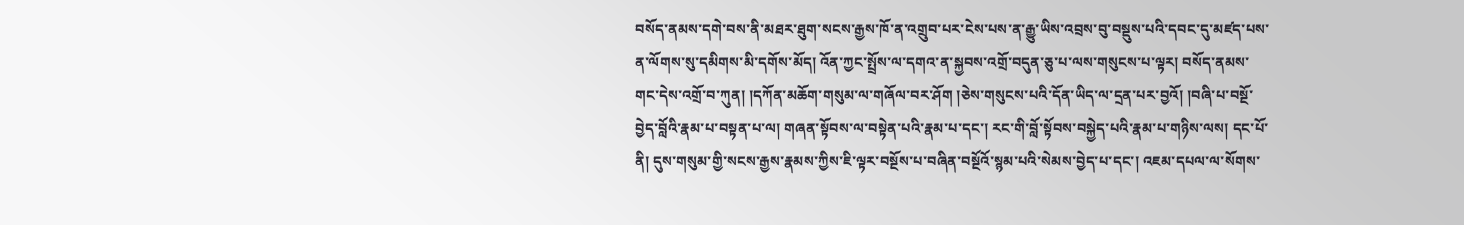བསོད་ནམས་དགེ་བས་ནི་མཐར་ཐུག་སངས་རྒྱས་ཁོ་ན་འགྲུབ་པར་ངེས་པས་ན་རྒྱུ་ཡིས་འབྲས་བུ་བསྡུས་པའི་དབང་དུ་མཛད་པས་ན་ལོགས་སུ་དམིགས་མི་དགོས་མོད། འོན་ཀྱང་སྤྲོས་ལ་དགའ་ན་སྐྱབས་འགྲོ་བདུན་ཅུ་པ་ལས་གསུངས་པ་ལྟར། བསོད་ནམས་གང་དེས་འགྲོ་བ་ཀུན། །དཀོན་མཆོག་གསུམ་ལ་གཞོལ་བར་ཤོག །ཅེས་གསུངས་པའི་དོན་ཡིད་ལ་དྲན་པར་བྱའོ། །བཞི་པ་བསྔོ་བྱེད་བློའི་རྣམ་པ་བསྟན་པ་ལ། གཞན་སྟོབས་ལ་བསྟེན་པའི་རྣམ་པ་དང་། རང་གི་བློ་སྟོབས་བསྐྱེད་པའི་རྣམ་པ་གཉིས་ལས། དང་པོ་ནི། དུས་གསུམ་གྱི་སངས་རྒྱས་རྣམས་ཀྱིས་ཇི་ལྟར་བསྔོས་པ་བཞིན་བསྔོའོ་སྙམ་པའི་སེམས་བྱེད་པ་དང་། འཇམ་དཔལ་ལ་སོགས་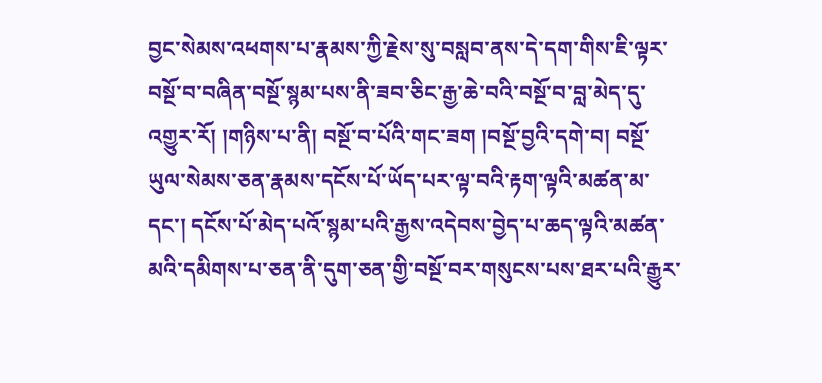བྱང་སེམས་འཕགས་པ་རྣམས་ཀྱི་རྗེས་སུ་བསླབ་ནས་དེ་དག་གིས་ཇི་ལྟར་བསྔོ་བ་བཞིན་བསྔོ་སྙམ་པས་ནི་ཟབ་ཅིང་རྒྱ་ཆེ་བའི་བསྔོ་བ་བླ་མེད་དུ་འགྱུར་རོ། །གཉིས་པ་ནི། བསྔོ་བ་པོའི་གང་ཟག །བསྔོ་བྱའི་དགེ་བ། བསྔོ་ཡུལ་སེམས་ཅན་རྣམས་དངོས་པོ་ཡོད་པར་ལྟ་བའི་རྟག་ལྟའི་མཚན་མ་དང་། དངོས་པོ་མེད་པའོ་སྙམ་པའི་རྒྱས་འདེབས་བྱེད་པ་ཆད་ལྟའི་མཚན་མའི་དམིགས་པ་ཅན་ནི་དུག་ཅན་གྱི་བསྔོ་བར་གསུངས་པས་ཐར་པའི་རྒྱུར་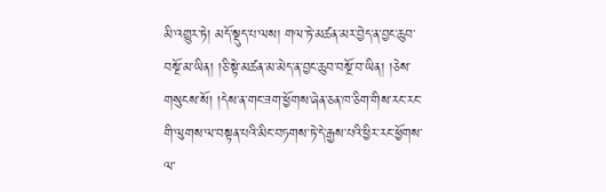མི་འགྱུར་ཏེ། མདོ་སྡུད་པ་ལས། གལ་ཏེ་མཚན་མར་བྱེད་ན་བྱང་ཆུབ་བསྔོ་མ་ཡིན། །ཅི་སྟེ་མཚན་མ་མེད་ན་བྱང་ཆུབ་བསྔོ་བ་ཡིན། །ཅེས་གསུངས་སོ། །དེས་ན་གང་ཟག་ཕྱོགས་ཞེན་ཅན་ཁ་ཅིག་གིས་རང་རང་གི་ལུགས་ལ་བསྟན་པའི་མིང་བཏགས་ཏེ་དེ་རྒྱས་པའི་ཕྱིར་རང་ཕྱོགས་ལ་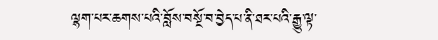ལྷག་པར་ཆགས་པའི་བློས་བསྔོ་བ་བྱེད་པ་ནི་ཐར་པའི་རྒྱུ་ལྟ་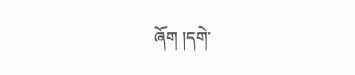ཞོག །དགེ་